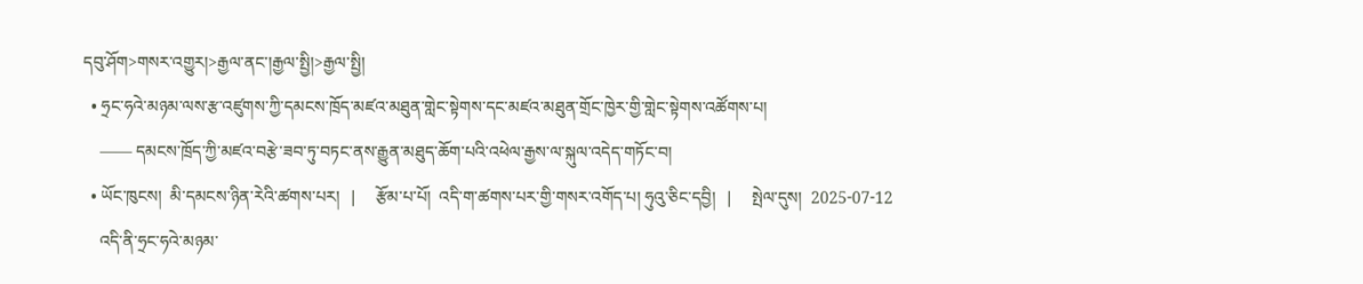དབུ་ཤོག>གསར་འགྱུར།>རྒྱལ་ནང་།རྒྱལ་སྤྱི།>རྒྱལ་སྤྱི།
  • ཧྲང་ཧའེ་མཉམ་ལས་རྩ་འཛུགས་ཀྱི་དམངས་ཁྲོད་མཛའ་མཐུན་གླེང་སྟེགས་དང་མཛའ་མཐུན་གྲོང་ཁྱེར་གྱི་གླེང་སྟེགས་འཚོགས་པ།
    —— དམངས་ཁྲོད་ཀྱི་མཛའ་བརྩེ་ཟབ་ཏུ་བཏང་ནས་རྒྱུན་མཐུད་ཆོག་པའི་འཕེལ་རྒྱས་ལ་སྐུལ་འདེད་གཏོང་བ།
  • ཡོང་ཁུངས།  མི་དམངས་ཉིན་རེའི་ཚགས་པར།   |     རྩོམ་པ་པོ།  འདི་ག་ཚགས་པར་གྱི་གསར་འགོད་པ། ཧུའུ་ཅིང་དབྱི།   |     སྤེལ་དུས།  2025-07-12
    འདི་ནི་ཧྲང་ཧའེ་མཉམ་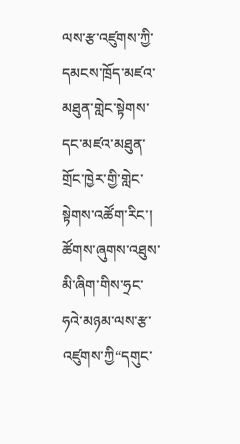ལས་རྩ་འཛུགས་ཀྱི་དམངས་ཁྲོད་མཛའ་མཐུན་གླེང་སྟེགས་དང་མཛའ་མཐུན་གྲོང་ཁྱེར་གྱི་གླེང་སྟེགས་འཚོག་རིང་། ཚོགས་ཞུགས་འཐུས་མི་ཞིག་གིས་ཧྲང་ཧའེ་མཉམ་ལས་རྩ་འཛུགས་ཀྱི“དགུང་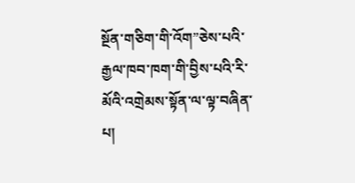སྔོན་གཅིག་གི་འོག”ཅེས་པའི་རྒྱལ་ཁབ་ཁག་གི་བྱིས་པའི་རི་མོའི་འགྲེམས་སྟོན་ལ་ལྟ་བཞིན་པ།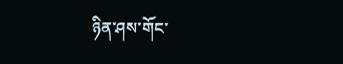ཉིན་ཤས་གོང་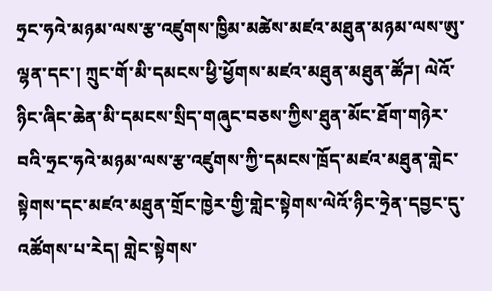ཧྲང་ཧའེ་མཉམ་ལས་རྩ་འཛུགས་ཁྱིམ་མཚེས་མཛའ་མཐུན་མཉམ་ལས་ཨུ་ལྷན་དང་། ཀྲུང་གོ་མི་དམངས་ཕྱི་ཕྱོགས་མཛའ་མཐུན་མཐུན་ཚོཌ། ལེའོ་ཉིང་ཞིང་ཆེན་མི་དམངས་སྲིད་གཞུང་བཅས་ཀྱིས་ཐུན་མོང་ཐོག་གཉེར་བའི་ཧྲང་ཧའེ་མཉམ་ལས་རྩ་འཛུགས་ཀྱི་དམངས་ཁྲོད་མཛའ་མཐུན་གླེང་སྟེགས་དང་མཛའ་མཐུན་གྲོང་ཁྱེར་གྱི་གླེང་སྟེགས་ལེའོ་ཉིང་ཧྲེན་དབྱང་དུ་འཚོགས་པ་རེད། གླེང་སྟེགས་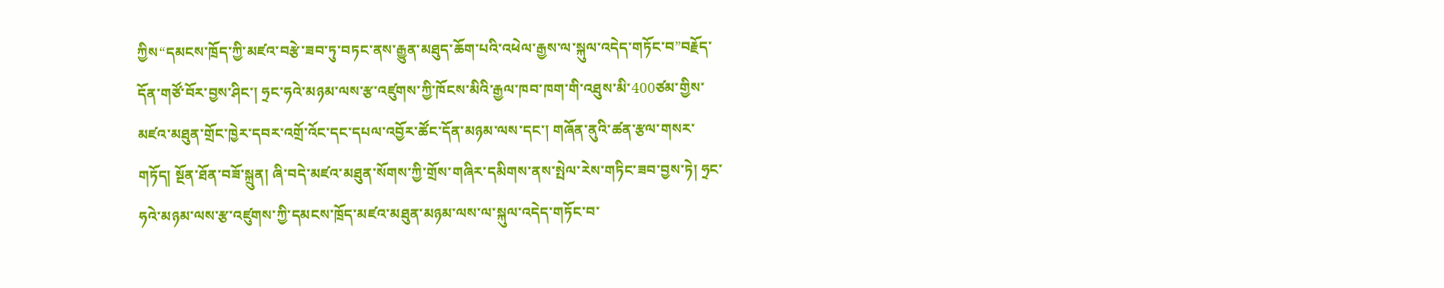ཀྱིས“དམངས་ཁྲོད་ཀྱི་མཛའ་བརྩེ་ཟབ་ཏུ་བཏང་ནས་རྒྱུན་མཐུད་ཆོག་པའི་འཕེལ་རྒྱས་ལ་སྐུལ་འདེད་གཏོང་བ”བརྗོད་དོན་གཙོ་བོར་བྱས་ཤིང་། ཧྲང་ཧའེ་མཉམ་ལས་རྩ་འཛུགས་ཀྱི་ཁོངས་མིའི་རྒྱལ་ཁབ་ཁག་གི་འཐུས་མི་400ཙམ་གྱིས་མཛའ་མཐུན་གྲོང་ཁྱེར་དབར་འགྲོ་འོང་དང་དཔལ་འབྱོར་ཚོང་དོན་མཉམ་ལས་དང་། གཞོན་ནུའི་ཚན་རྩལ་གསར་གཏོད། སྔོན་ཐོན་བཟོ་སྐྲུན། ཞི་བདེ་མཛའ་མཐུན་སོགས་ཀྱི་གྲོས་གཞིར་དམིགས་ནས་སྤེལ་རེས་གཏིང་ཟབ་བྱས་ཏེ། ཧྲང་ཧའེ་མཉམ་ལས་རྩ་འཛུགས་ཀྱི་དམངས་ཁྲོད་མཛའ་མཐུན་མཉམ་ལས་ལ་སྐུལ་འདེད་གཏོང་བ་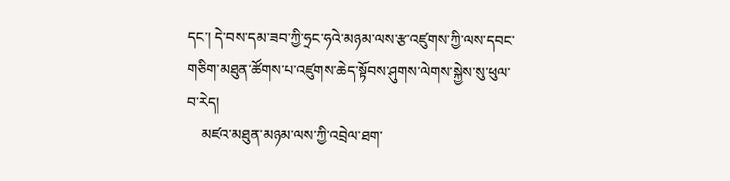དང་། དེ་བས་དམ་ཟབ་ཀྱི་ཧྲང་ཧའེ་མཉམ་ལས་རྩ་འཛུགས་ཀྱི་ལས་དབང་གཅིག་མཐུན་ཚོགས་པ་འཛུགས་ཆེད་སྟོབས་ཤུགས་ལེགས་སྐྱེས་སུ་ཕུལ་བ་རེད།
    མཛའ་མཐུན་མཉམ་ལས་ཀྱི་འབྲེལ་ཐག་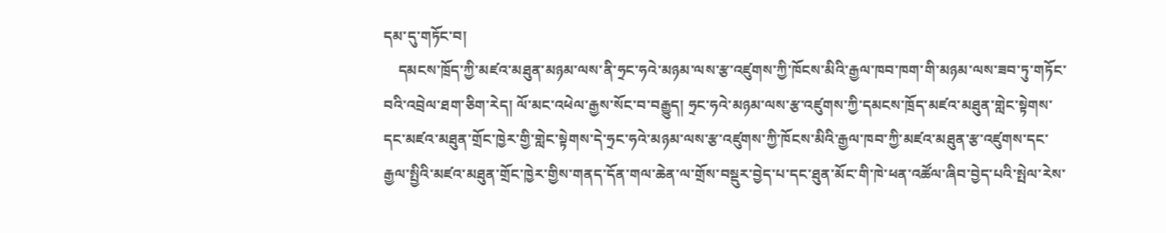དམ་དུ་གཏོང་བ།
    དམངས་ཁྲོད་ཀྱི་མཛའ་མཐུན་མཉམ་ལས་ནི་ཧྲང་ཧའེ་མཉམ་ལས་རྩ་འཛུགས་ཀྱི་ཁོངས་མིའི་རྒྱལ་ཁབ་ཁག་གི་མཉམ་ལས་ཟབ་ཏུ་གཏོང་བའི་འབྲེལ་ཐག་ཅིག་རེད། ལོ་མང་འཕེལ་རྒྱས་སོང་བ་བརྒྱུད། ཧྲང་ཧའེ་མཉམ་ལས་རྩ་འཛུགས་ཀྱི་དམངས་ཁྲོད་མཛའ་མཐུན་གླེང་སྟེགས་དང་མཛའ་མཐུན་གྲོང་ཁྱེར་གྱི་གླེང་སྟེགས་དེ་ཧྲང་ཧའེ་མཉམ་ལས་རྩ་འཛུགས་ཀྱི་ཁོངས་མིའི་རྒྱལ་ཁབ་ཀྱི་མཛའ་མཐུན་རྩ་འཛུགས་དང་རྒྱལ་སྤྱིའི་མཛའ་མཐུན་གྲོང་ཁྱེར་གྱིས་གནད་དོན་གལ་ཆེན་ལ་གྲོས་བསྡུར་བྱེད་པ་དང་ཐུན་མོང་གི་ཁེ་ཕན་འཚོལ་ཞིབ་བྱེད་པའི་སྤེལ་རེས་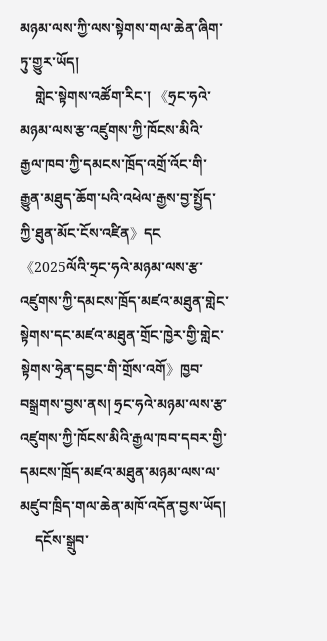མཉམ་ལས་ཀྱི་ལས་སྟེགས་གལ་ཆེན་ཞིག་ཏུ་གྱུར་ཡོད།
    གླེང་སྟེགས་འཚོག་རིང་། 《ཧྲང་ཧའེ་མཉམ་ལས་རྩ་འཛུགས་ཀྱི་ཁོངས་མིའི་རྒྱལ་ཁབ་ཀྱི་དམངས་ཁྲོད་འགྲོ་འོང་གི་རྒྱུན་མཐུད་ཆོག་པའི་འཕེལ་རྒྱས་བྱ་སྤྱོད་ཀྱི་ཐུན་མོང་ངོས་འཛིན》དང《2025ལོའི་ཧྲང་ཧའེ་མཉམ་ལས་རྩ་འཛུགས་ཀྱི་དམངས་ཁྲོད་མཛའ་མཐུན་གླེང་སྟེགས་དང་མཛའ་མཐུན་གྲོང་ཁྱེར་གྱི་གླེང་སྟེགས་ཧྲེན་དབྱང་གི་གྲོས་འགོ》ཁྱབ་བསྒྲགས་བྱས་ནས། ཧྲང་ཧའེ་མཉམ་ལས་རྩ་འཛུགས་ཀྱི་ཁོངས་མིའི་རྒྱལ་ཁབ་དབར་གྱི་དམངས་ཁྲོད་མཛའ་མཐུན་མཉམ་ལས་ལ་མཛུབ་ཁྲིད་གལ་ཆེན་མཁོ་འདོན་བྱས་ཡོད།
    དངོས་སྒྲུབ་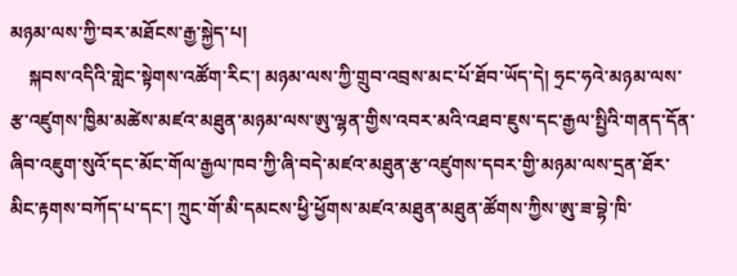མཉམ་ལས་ཀྱི་བར་མཐོངས་རྒྱ་སྐྱེད་པ།
    སྐབས་འདིའི་གླེང་སྟེགས་འཚོག་རིང་། མཉམ་ལས་ཀྱི་གྲུབ་འབྲས་མང་པོ་ཐོབ་ཡོད་དེ། ཧྲང་ཧའེ་མཉམ་ལས་རྩ་འཛུགས་ཁྱིམ་མཚེས་མཛའ་མཐུན་མཉམ་ལས་ཨུ་ལྷན་གྱིས་འབར་མའི་འཐབ་ཇུས་དང་རྒྱལ་སྤྱིའི་གནད་དོན་ཞིབ་འཇུག་སུའོ་དང་མོང་གོལ་རྒྱལ་ཁབ་ཀྱི་ཞི་བདེ་མཛའ་མཐུན་རྩ་འཛུགས་དབར་གྱི་མཉམ་ལས་དྲན་ཐོར་མིང་རྟགས་བཀོད་པ་དང་། ཀྲུང་གོ་མི་དམངས་ཕྱི་ཕྱོགས་མཛའ་མཐུན་མཐུན་ཚོགས་ཀྱིས་ཨུ་ཟ་བྷེ་ཁི་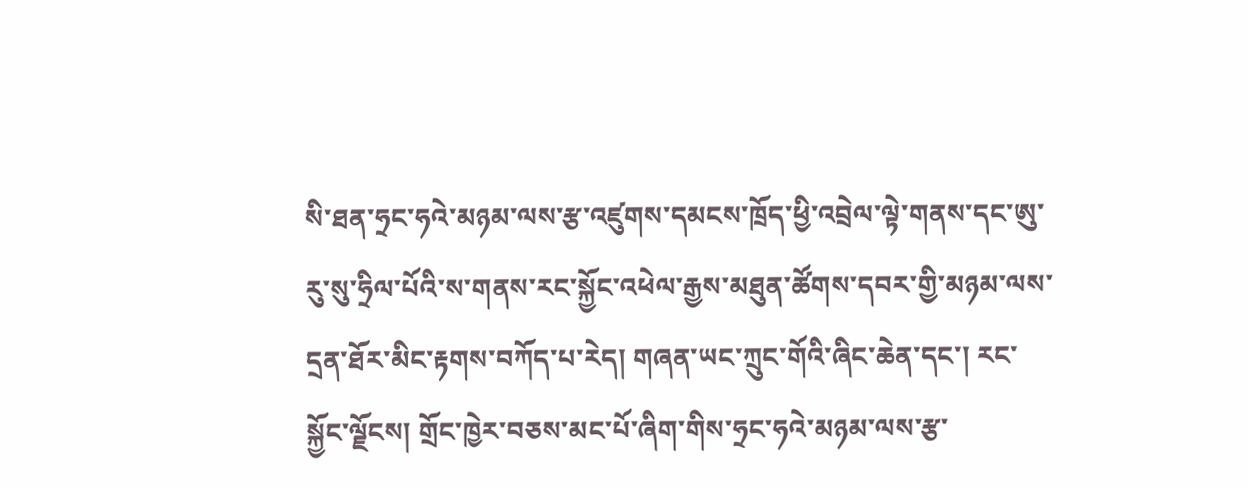སི་ཐན་ཧྲང་ཧའེ་མཉམ་ལས་རྩ་འཛུགས་དམངས་ཁྲོད་ཕྱི་འབྲེལ་ལྟེ་གནས་དང་ཨུ་རུ་སུ་ཧྲིལ་པོའི་ས་གནས་རང་སྐྱོང་འཕེལ་རྒྱས་མཐུན་ཚོགས་དབར་གྱི་མཉམ་ལས་དྲན་ཐོར་མིང་རྟགས་བཀོད་པ་རེད། གཞན་ཡང་ཀྲུང་གོའི་ཞིང་ཆེན་དང་། རང་སྐྱོང་ལྗོངས། གྲོང་ཁྱེར་བཅས་མང་པོ་ཞིག་གིས་ཧྲང་ཧའེ་མཉམ་ལས་རྩ་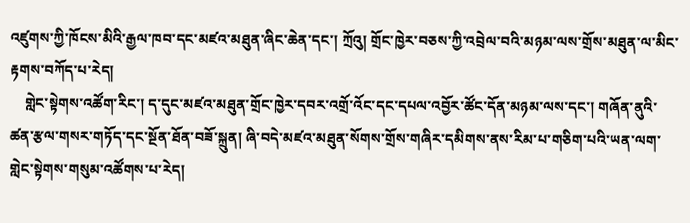འཛུགས་ཀྱི་ཁོངས་མིའི་རྒྱལ་ཁབ་དང་མཛའ་མཐུན་ཞིང་ཆེན་དང་། ཀྲོའུ། གྲོང་ཁྱེར་བཅས་ཀྱི་འབྲེལ་བའི་མཉམ་ལས་གྲོས་མཐུན་ལ་མིང་རྟགས་བཀོད་པ་རེད།
    གླེང་སྟེགས་འཚོག་རིང་། ད་དུང་མཛའ་མཐུན་གྲོང་ཁྱེར་དབར་འགྲོ་འོང་དང་དཔལ་འབྱོར་ཚོང་དོན་མཉམ་ལས་དང་། གཞོན་ནུའི་ཚན་རྩལ་གསར་གཏོད་དང་སྔོན་ཐོན་བཟོ་སྐྲུན། ཞི་བདེ་མཛའ་མཐུན་སོགས་གྲོས་གཞིར་དམིགས་ནས་རིམ་པ་གཅིག་པའི་ཡན་ལག་གླེང་སྟེགས་གསུམ་འཚོགས་པ་རེད།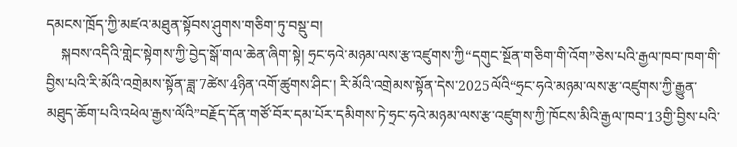དམངས་ཁྲོད་ཀྱི་མཛའ་མཐུན་སྟོབས་ཤུགས་གཅིག་ཏུ་བསྡུ་བ།
    སྐབས་འདིའི་གླེང་སྟེགས་ཀྱི་བྱེད་སྒོ་གལ་ཆེན་ཞིག་སྟེ། ཧྲང་ཧའེ་མཉམ་ལས་རྩ་འཛུགས་ཀྱི“དགུང་སྔོན་གཅིག་གི་འོག”ཅེས་པའི་རྒྱལ་ཁབ་ཁག་གི་བྱིས་པའི་རི་མོའི་འགྲེམས་སྟོན་ཟླ་7ཚེས་4ཉིན་འགོ་ཚུགས་ཤིང་། རི་མོའི་འགྲེམས་སྟོན་དེས་2025ལོའི“ཧྲང་ཧའེ་མཉམ་ལས་རྩ་འཛུགས་ཀྱི་རྒྱུན་མཐུད་ཆོག་པའི་འཕེལ་རྒྱས་ལོའི”བརྗོད་དོན་གཙོ་བོར་དམ་པོར་དམིགས་ཏེ་ཧྲང་ཧའེ་མཉམ་ལས་རྩ་འཛུགས་ཀྱི་ཁོངས་མིའི་རྒྱལ་ཁབ་13གྱི་བྱིས་པའི་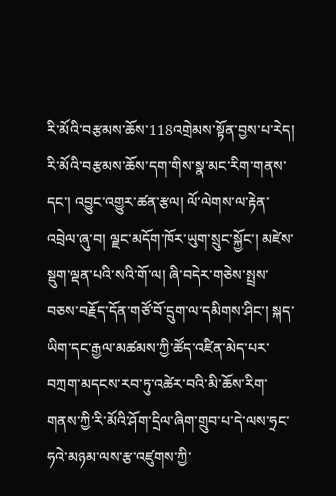རི་མོའི་བརྩམས་ཆོས་118འགྲེམས་སྟོན་བྱས་པ་རེད། རི་མོའི་བརྩམས་ཆོས་དག་གིས་སྣ་མང་རིག་གནས་དང་། འབྱུང་འགྱུར་ཚན་རྩལ། ལོ་ལེགས་ལ་རྟེན་འབྲེལ་ཞུ་བ། ལྗང་མདོག་ཁོར་ཡུག་སྲུང་སྐྱོང་། མཛེས་སྡུག་ལྡན་པའི་སའི་གོ་ལ། ཞི་བདེར་གཅེས་སྤྲས་བཅས་བརྗོད་དོན་གཙོ་བོ་དྲུག་ལ་དམིགས་ཤིང་། སྐད་ཡིག་དང་རྒྱལ་མཚམས་ཀྱི་ཚོད་འཛིན་མེད་པར་བཀྲག་མདངས་རབ་ཏུ་འཚེར་བའི་མི་ཆོས་རིག་གནས་ཀྱི་རི་མོའི་ཤོག་དྲིལ་ཞིག་གྲུབ་པ་དེ་ལས་ཧྲང་ཧའེ་མཉམ་ལས་རྩ་འཛུགས་ཀྱི་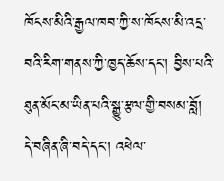ཁོངས་མིའི་རྒྱལ་ཁབ་ཀྱི་ས་ཁོངས་མི་འདྲ་བའི་རིག་གནས་ཀྱི་ཁྱད་ཆོས་དང་། བྱིས་པའི་ཐུན་མོང་མ་ཡིན་པའི་སྒྱུ་རྩལ་གྱི་བསམ་བློ། དེ་བཞིན་ཞི་བདེ་དང་། འཕེལ་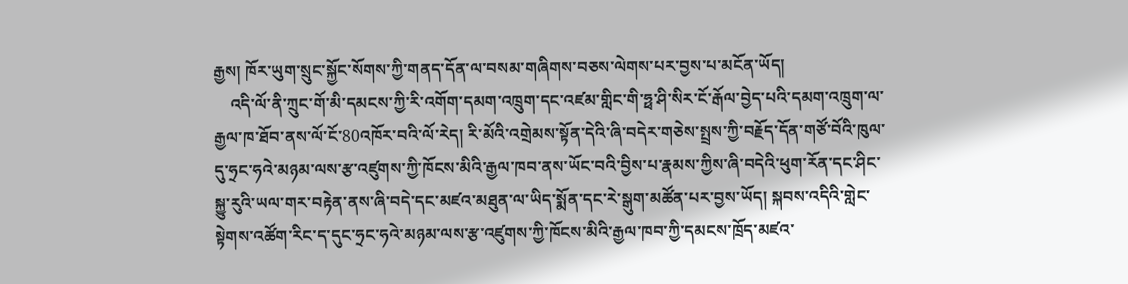རྒྱས། ཁོར་ཡུག་སྲུང་སྐྱོང་སོགས་ཀྱི་གནད་དོན་ལ་བསམ་གཞིགས་བཅས་ལེགས་པར་བྱས་པ་མངོན་ཡོད།
    འདི་ལོ་ནི་ཀྲུང་གོ་མི་དམངས་ཀྱི་རི་འགོག་དམག་འཁྲུག་དང་འཛམ་གླིང་གི་ཧྥ་ཤི་སིར་ངོ་རྒོལ་བྱེད་པའི་དམག་འཁྲུག་ལ་རྒྱལ་ཁ་ཐོབ་ནས་ལོ་ངོ་80འཁོར་བའི་ལོ་རེད། རི་མོའི་འགྲེམས་སྟོན་དེའི་ཞི་བདེར་གཅེས་སྤྲས་ཀྱི་བརྗོད་དོན་གཙོ་བོའི་ཁུལ་དུ་ཧྲང་ཧའེ་མཉམ་ལས་རྩ་འཛུགས་ཀྱི་ཁོངས་མིའི་རྒྱལ་ཁབ་ནས་ཡོང་བའི་བྱིས་པ་རྣམས་ཀྱིས་ཞི་བདེའི་ཕུག་རོན་དང་ཤིང་སྐྱུ་རུའི་ཡལ་གར་བརྟེན་ནས་ཞི་བདེ་དང་མཛའ་མཐུན་ལ་ཡིད་སྨོན་དང་རེ་སྒུག་མཚོན་པར་བྱས་ཡོད། སྐབས་འདིའི་གླེང་སྟེགས་འཚོག་རིང་ད་དུང་ཧྲང་ཧའེ་མཉམ་ལས་རྩ་འཛུགས་ཀྱི་ཁོངས་མིའི་རྒྱལ་ཁབ་ཀྱི་དམངས་ཁྲོད་མཛའ་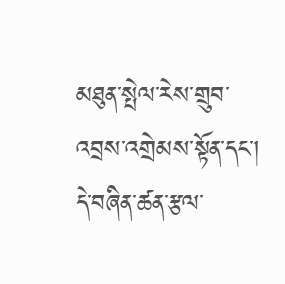མཐུན་སྤེལ་རེས་གྲུབ་འབྲས་འགྲེམས་སྟོན་དང་། དེ་བཞིན་ཚན་རྩལ་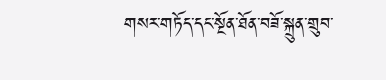གསར་གཏོད་དང་སྔོན་ཐོན་བཟོ་སྐྲུན་གྲུབ་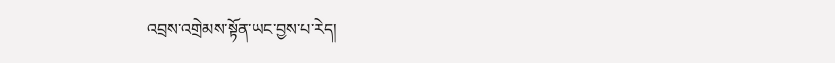འབྲས་འགྲེམས་སྟོན་ཡང་བྱས་པ་རེད།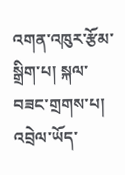འགན་འཁུར་རྩོམ་སྒྲིག་པ། སྐལ་བཟང་གྲགས་པ།
འབྲེལ་ཡོད་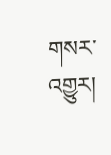གསར་འགྱུར།